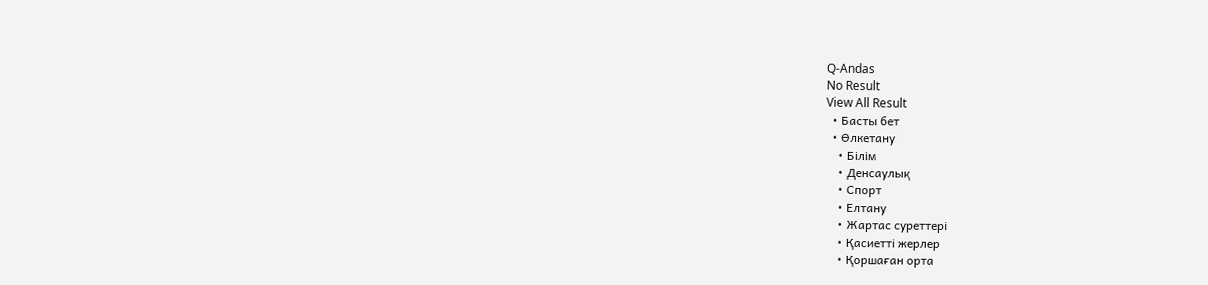Q-Andas
No Result
View All Result
  • Басты бет
  • Өлкетану
    • Білім
    • Денсаулық
    • Спорт
    • Елтану
    • Жартас суреттері
    • Қасиетті жерлер
    • Қоршаған орта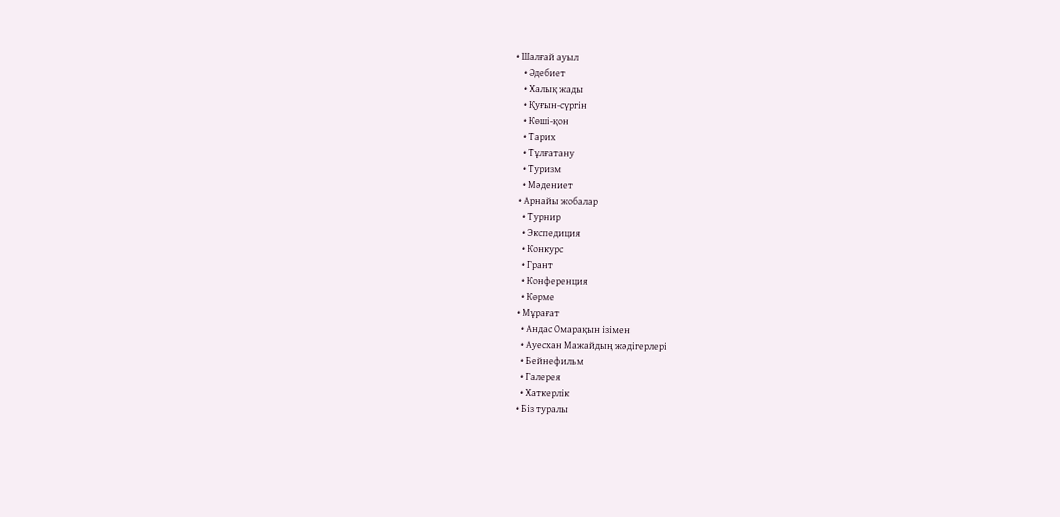• Шалғай ауыл
    • Әдебиет
    • Халық жады
    • Қуғын-сүргін
    • Көші-қон
    • Тарих
    • Тұлғатану
    • Туризм
    • Мәдениет
  • Арнайы жобалар
    • Турнир
    • Экспедиция
    • Конкурс
    • Грант
    • Конференция
    • Көрме
  • Мұрағат
    • Андас Омарақын ізімен
    • Ауесхан Мажайдың жәдігерлері
    • Бейнефильм
    • Галерея
    • Хаткерлік
  • Біз туралы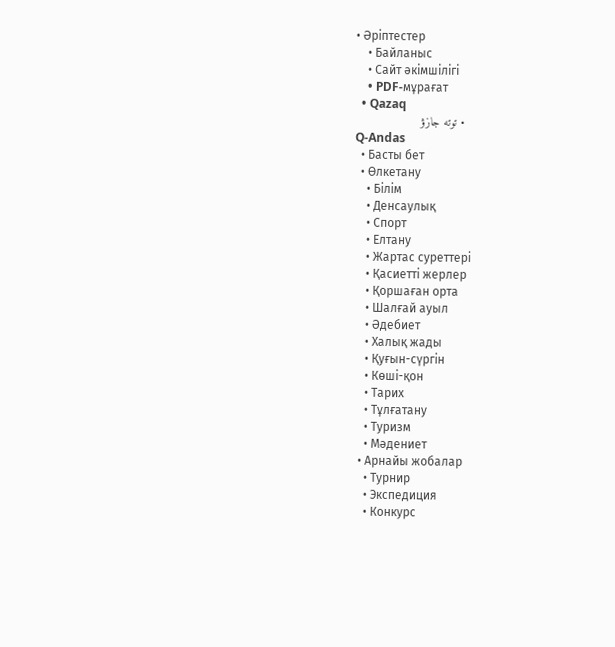• Әріптестер
    • Байланыс
    • Сайт әкімшілігі
    • PDF-мұрағат
  • Qazaq
  • توتە جازۋ
Q-Andas
  • Басты бет
  • Өлкетану
    • Білім
    • Денсаулық
    • Спорт
    • Елтану
    • Жартас суреттері
    • Қасиетті жерлер
    • Қоршаған орта
    • Шалғай ауыл
    • Әдебиет
    • Халық жады
    • Қуғын-сүргін
    • Көші-қон
    • Тарих
    • Тұлғатану
    • Туризм
    • Мәдениет
  • Арнайы жобалар
    • Турнир
    • Экспедиция
    • Конкурс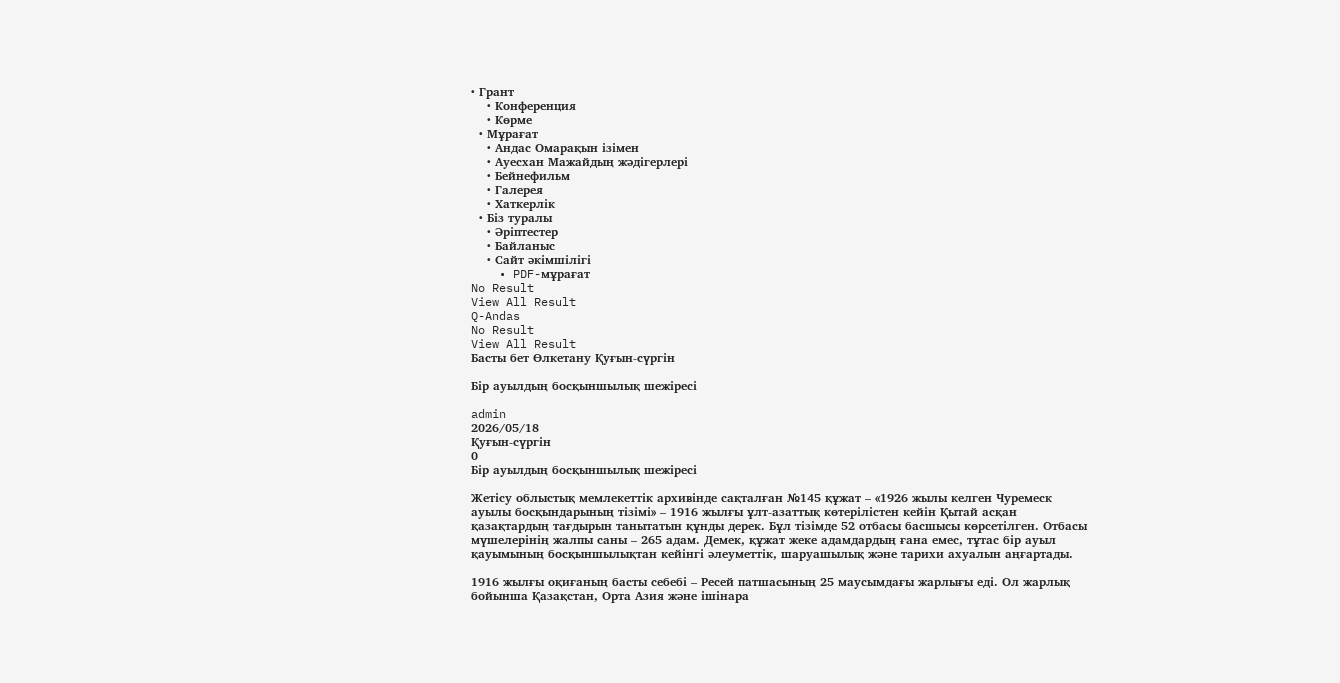• Грант
    • Конференция
    • Көрме
  • Мұрағат
    • Андас Омарақын ізімен
    • Ауесхан Мажайдың жәдігерлері
    • Бейнефильм
    • Галерея
    • Хаткерлік
  • Біз туралы
    • Әріптестер
    • Байланыс
    • Сайт әкімшілігі
    • PDF-мұрағат
No Result
View All Result
Q-Andas
No Result
View All Result
Басты бет Өлкетану Қуғын-сүргін

Бір ауылдың босқыншылық шежіресі

admin
2026/05/18
Қуғын-сүргін
0
Бір ауылдың босқыншылық шежіресі

Жетісу облыстық мемлекеттік архивінде сақталған №145 құжат – «1926 жылы келген Чуремеск ауылы босқындарының тізімі» – 1916 жылғы ұлт-азаттық көтерілістен кейін Қытай асқан қазақтардың тағдырын танытатын құнды дерек. Бұл тізімде 52 отбасы басшысы көрсетілген. Отбасы мүшелерінің жалпы саны – 265 адам. Демек, құжат жеке адамдардың ғана емес, тұтас бір ауыл қауымының босқыншылықтан кейінгі әлеуметтік, шаруашылық және тарихи ахуалын аңғартады.

1916 жылғы оқиғаның басты себебі – Ресей патшасының 25 маусымдағы жарлығы еді. Ол жарлық бойынша Қазақстан, Орта Азия және ішінара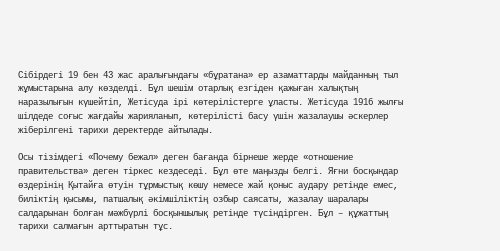Сібірдегі 19 бен 43 жас аралығындағы «бұратана» ер азаматтарды майданның тыл жұмыстарына алу көзделді. Бұл шешім отарлық езгіден қажыған халықтың наразылығын күшейтіп, Жетісуда ірі көтерілістерге ұласты. Жетісуда 1916 жылғы шілдеде соғыс жағдайы жарияланып, көтерілісті басу үшін жазалаушы әскерлер жіберілгені тарихи деректерде айтылады.

Осы тізімдегі «Почему бежал» деген бағанда бірнеше жерде «отношение правительства» деген тіркес кездеседі. Бұл өте маңызды белгі. Яғни босқындар өздерінің Қытайға өтуін тұрмыстық көшу немесе жай қоныс аудару ретінде емес, биліктің қысымы, патшалық әкімшіліктің озбыр саясаты, жазалау шаралары салдарынан болған мәжбүрлі босқыншылық ретінде түсіндірген. Бұл – құжаттың тарихи салмағын арттыратын тұс.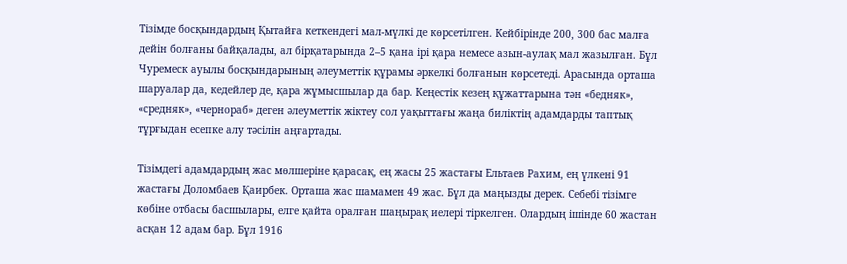Тізімде босқындардың Қытайға кеткендегі мал-мүлкі де көрсетілген. Кейбірінде 200, 300 бас малға дейін болғаны байқалады, ал бірқатарында 2–5 қана ірі қара немесе азын-аулақ мал жазылған. Бұл Чуремеск ауылы босқындарының әлеуметтік құрамы әркелкі болғанын көрсетеді. Арасында орташа шаруалар да, кедейлер де, қара жұмысшылар да бар. Кеңестік кезең құжаттарына тән «бедняк», «средняк», «чернораб» деген әлеуметтік жіктеу сол уақыттағы жаңа биліктің адамдарды таптық тұрғыдан есепке алу тәсілін аңғартады.

Тізімдегі адамдардың жас мөлшеріне қарасақ, ең жасы 25 жастағы Ельтаев Рахим, ең үлкені 91 жастағы Доломбаев Қаирбек. Орташа жас шамамен 49 жас. Бұл да маңызды дерек. Себебі тізімге көбіне отбасы басшылары, елге қайта оралған шаңырақ иелері тіркелген. Олардың ішінде 60 жастан асқан 12 адам бар. Бұл 1916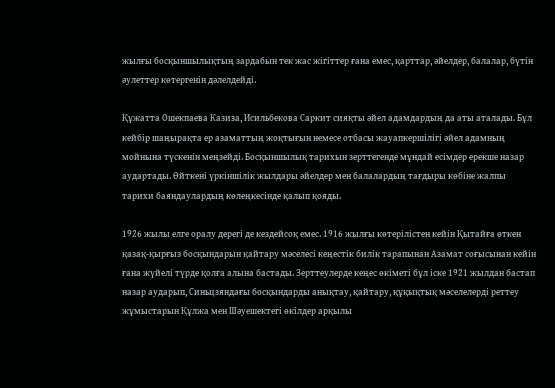жылғы босқыншылықтың зардабын тек жас жігіттер ғана емес, қарттар, әйелдер, балалар, бүтін әулеттер көтергенін дәлелдейді.

Құжатта Ошекпаева Казиза, Исильбекова Саркит сияқты әйел адамдардың да аты аталады. Бұл кейбір шаңырақта ер азаматтың жоқтығын немесе отбасы жауапкершілігі әйел адамның мойнына түскенін меңзейді. Босқыншылық тарихын зерттегенде мұндай есімдер ерекше назар аудартады. Өйткені үркіншілік жылдары әйелдер мен балалардың тағдыры көбіне жалпы тарихи баяндаулардың көлеңкесінде қалып қояды.

1926 жылы елге оралу дерегі де кездейсоқ емес. 1916 жылғы көтерілістен кейін Қытайға өткен қазақ-қырғыз босқындарын қайтару мәселесі кеңестік билік тарапынан Азамат соғысынан кейін ғана жүйелі түрде қолға алына бастады. Зерттеулерде кеңес өкіметі бұл іске 1921 жылдан бастап назар аударып, Синьцзяндағы босқындарды анықтау, қайтару, құқықтық мәселелерді реттеу жұмыстарын Құлжа мен Шәуешектегі өкілдер арқылы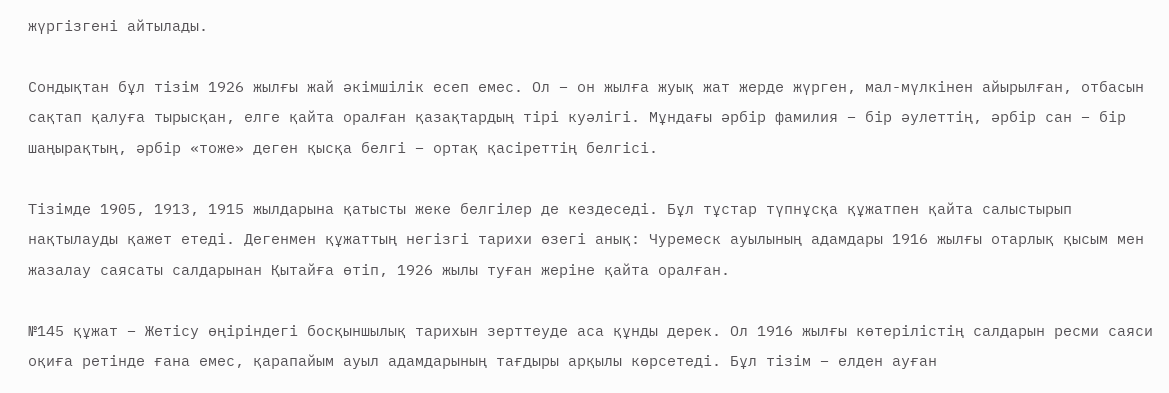жүргізгені айтылады.

Сондықтан бұл тізім 1926 жылғы жай әкімшілік есеп емес. Ол – он жылға жуық жат жерде жүрген, мал-мүлкінен айырылған, отбасын сақтап қалуға тырысқан, елге қайта оралған қазақтардың тірі куәлігі. Мұндағы әрбір фамилия – бір әулеттің, әрбір сан – бір шаңырақтың, әрбір «тоже» деген қысқа белгі – ортақ қасіреттің белгісі.

Тізімде 1905, 1913, 1915 жылдарына қатысты жеке белгілер де кездеседі. Бұл тұстар түпнұсқа құжатпен қайта салыстырып нақтылауды қажет етеді. Дегенмен құжаттың негізгі тарихи өзегі анық: Чуремеск ауылының адамдары 1916 жылғы отарлық қысым мен жазалау саясаты салдарынан Қытайға өтіп, 1926 жылы туған жеріне қайта оралған.

№145 құжат – Жетісу өңіріндегі босқыншылық тарихын зерттеуде аса құнды дерек. Ол 1916 жылғы көтерілістің салдарын ресми саяси оқиға ретінде ғана емес, қарапайым ауыл адамдарының тағдыры арқылы көрсетеді. Бұл тізім – елден ауған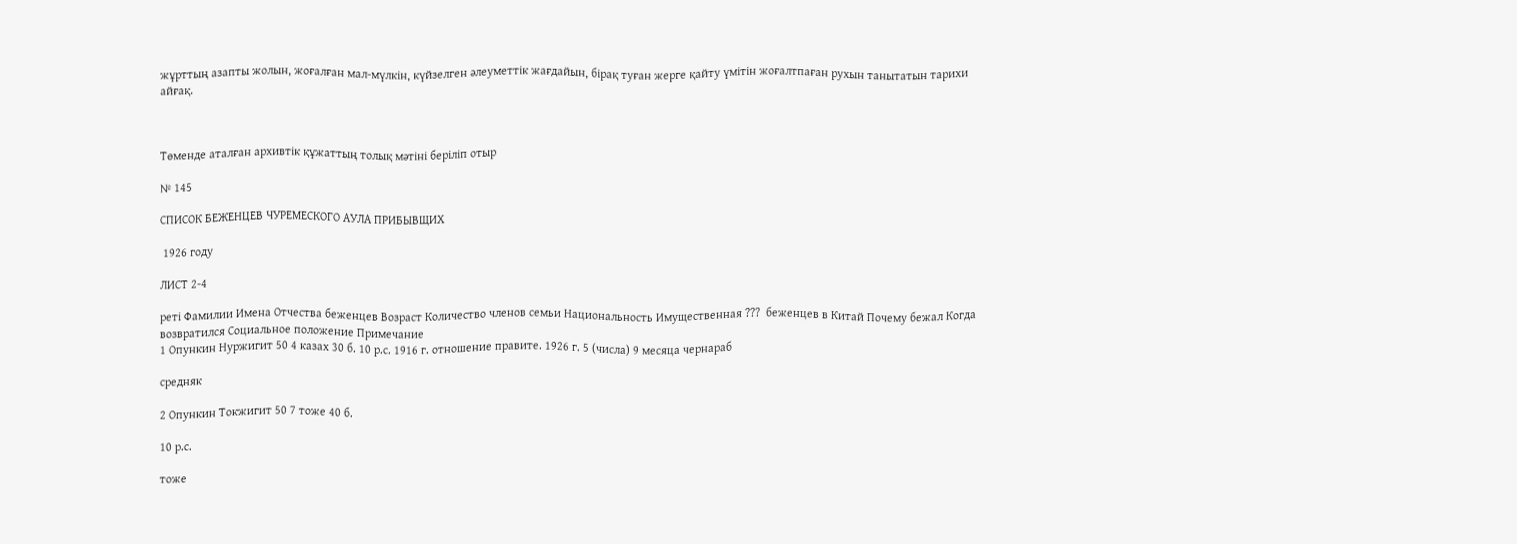жұрттың азапты жолын, жоғалған мал-мүлкін, күйзелген әлеуметтік жағдайын, бірақ туған жерге қайту үмітін жоғалтпаған рухын танытатын тарихи айғақ.



Төменде аталған архивтік құжаттың толық мәтіні беріліп отыр

№ 145

СПИСОК БЕЖЕНЦЕВ ЧУРЕМЕСКОГО АУЛА ПРИБЫВЩИХ

 1926 году

ЛИСТ 2-4

реті Фамилии Имена Отчества беженцев Возраст Количество членов семьи Национальность Имущественная ???  беженцев в Китай Почему бежал Когда возвратился Социальное положение Примечание
1 Опункин Нуржигит 50 4 казах 30 б. 10 р.с. 1916 г. отношение правите. 1926 г. 5 (числа) 9 месяца чернараб

средняк

2 Опункин Токжигит 50 7 тоже 40 б.

10 р.с.

тоже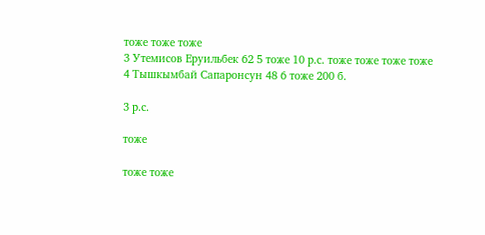тоже тоже тоже
3 Утемисов Еруильбек 62 5 тоже 10 р.с. тоже тоже тоже тоже
4 Тышкымбай Сапаронсун 48 6 тоже 200 б.

3 р.с.

тоже

тоже тоже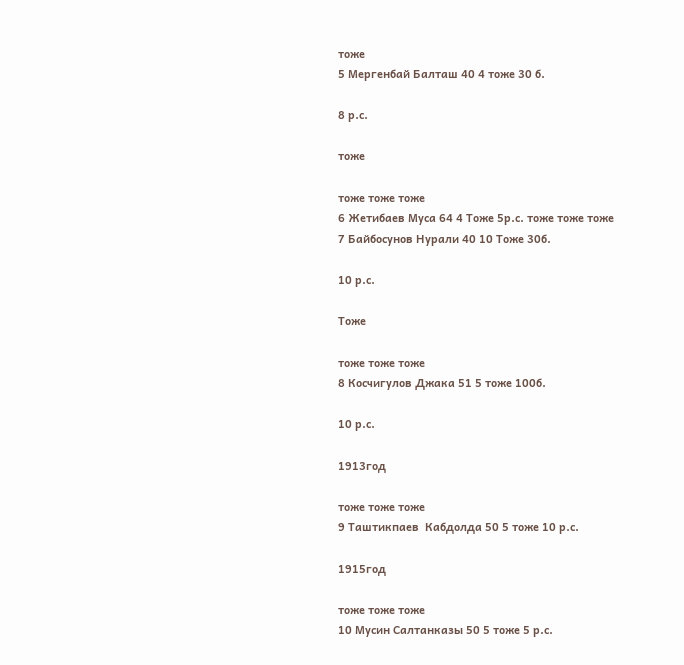тоже
5 Мергенбай Балташ 40 4 тоже 30 б.

8 р.с.

тоже

тоже тоже тоже
6 Жетибаев Муса 64 4 Тоже 5р.с. тоже тоже тоже
7 Байбосунов Нурали 40 10 Тоже 30б.

10 р.с.

Тоже

тоже тоже тоже
8 Косчигулов Джака 51 5 тоже 100б.

10 р.с.

1913год

тоже тоже тоже
9 Таштикпаев  Кабдолда 50 5 тоже 10 р.с.

1915год

тоже тоже тоже
10 Мусин Салтанказы 50 5 тоже 5 р.с.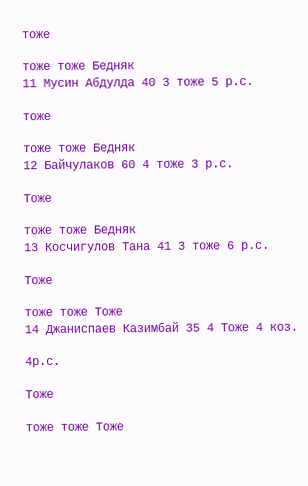тоже

тоже тоже Бедняк
11 Мусин Абдулда 40 3 тоже 5 р.с.

тоже

тоже тоже Бедняк
12 Байчулаков 60 4 тоже 3 р.с.

Тоже

тоже тоже Бедняк
13 Косчигулов Тана 41 3 тоже 6 р.с.

Тоже

тоже тоже Тоже
14 Джаниспаев Казимбай 35 4 Тоже 4 коз.

4р.с.

Тоже

тоже тоже Тоже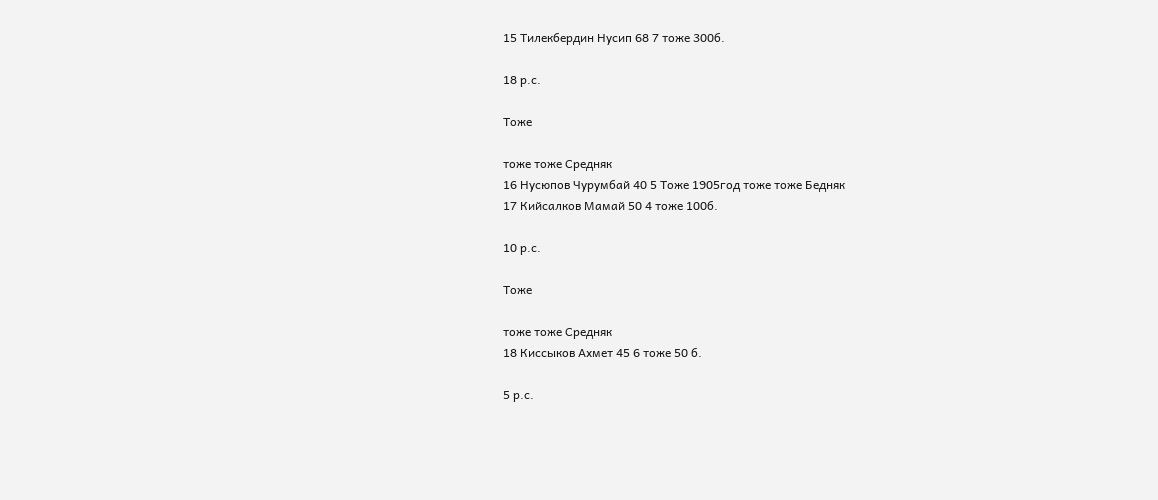15 Тилекбердин Нусип 68 7 тоже 300б.

18 р.с.

Тоже

тоже тоже Средняк
16 Нусюпов Чурумбай 40 5 Тоже 1905год тоже тоже Бедняк
17 Кийсалков Мамай 50 4 тоже 100б.

10 р.с.

Тоже

тоже тоже Средняк
18 Киссыков Ахмет 45 6 тоже 50 б.

5 р.с.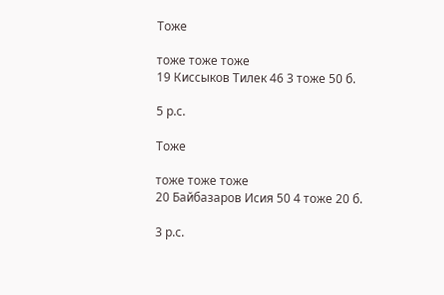Тоже

тоже тоже тоже
19 Киссыков Тилек 46 3 тоже 50 б.

5 р.с.

Тоже

тоже тоже тоже
20 Байбазаров Исия 50 4 тоже 20 б.

3 р.с.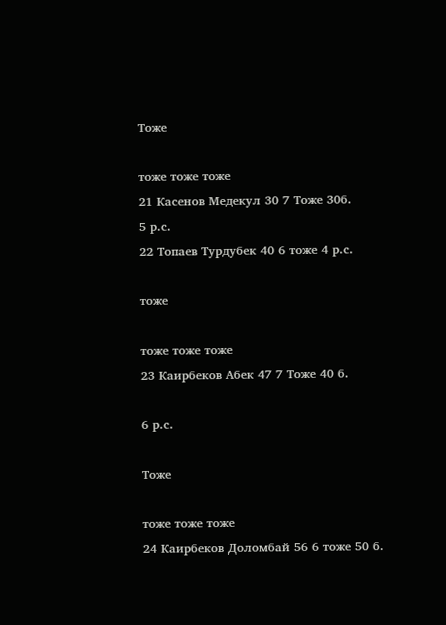Тоже

тоже тоже тоже
21 Касенов Медекул 30 7 Тоже 30б.
5 р.с.
22 Топаев Турдубек 40 6 тоже 4 р.с.

тоже

тоже тоже тоже
23 Каирбеков Абек 47 7 Тоже 40 б.

6 р.с.

Тоже

тоже тоже тоже
24 Каирбеков Доломбай 56 6 тоже 50 б.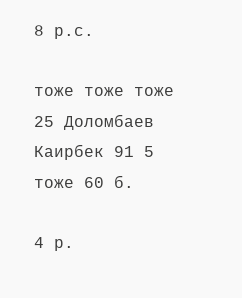8 р.с.

тоже тоже тоже
25 Доломбаев Каирбек 91 5 тоже 60 б.

4 р.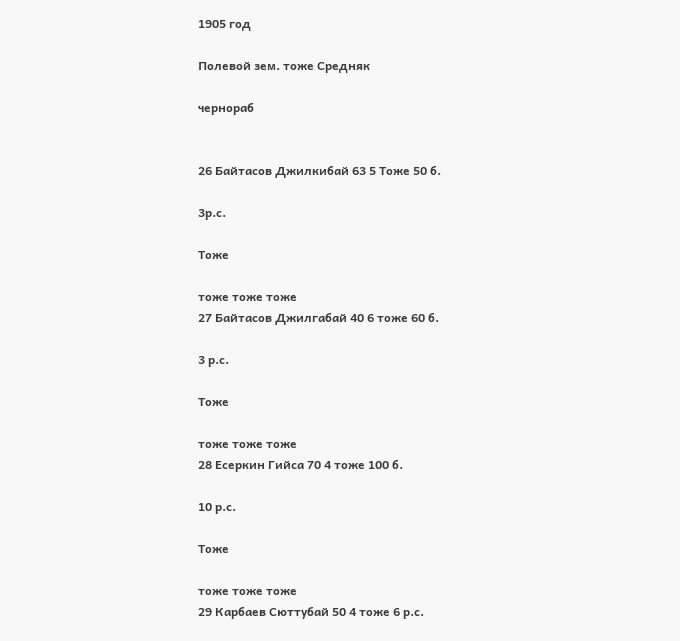1905 год

Полевой зем. тоже Средняк

чернораб


26 Байтасов Джилкибай 63 5 Тоже 50 б.

3р.с.

Тоже

тоже тоже тоже
27 Байтасов Джилгабай 40 6 тоже 60 б.

3 р.с.

Тоже

тоже тоже тоже
28 Есеркин Гийса 70 4 тоже 100 б.

10 р.с.

Тоже

тоже тоже тоже
29 Карбаев Сюттубай 50 4 тоже 6 р.с.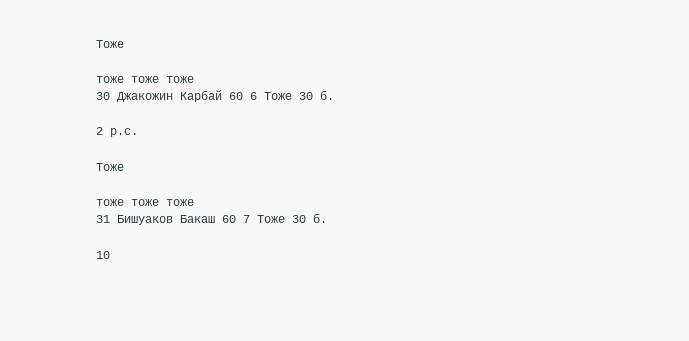Тоже

тоже тоже тоже
30 Джакожин Карбай 60 6 Тоже 30 б.

2 р.с.

Тоже

тоже тоже тоже
31 Бишуаков Бакаш 60 7 Тоже 30 б.

10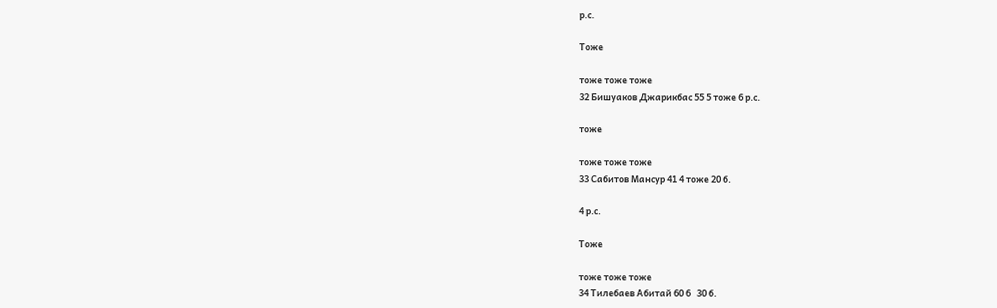р.с.

Тоже

тоже тоже тоже
32 Бишуаков Джарикбас 55 5 тоже 6 р.с.

тоже

тоже тоже тоже
33 Сабитов Мансур 41 4 тоже 20 б.

4 р.с.

Тоже

тоже тоже тоже
34 Тилебаев Абитай 60 6   30 б.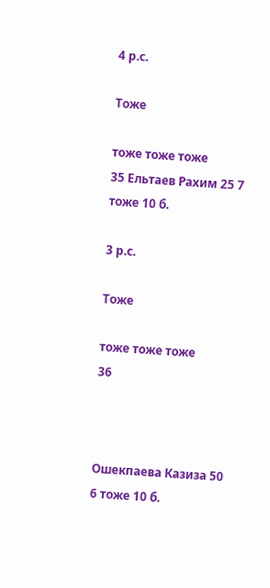4 р.с.

Тоже

тоже тоже тоже
35 Ельтаев Рахим 25 7 тоже 10 б.

3 р.с.

Тоже

тоже тоже тоже
36



Ошекпаева Казиза 50 6 тоже 10 б.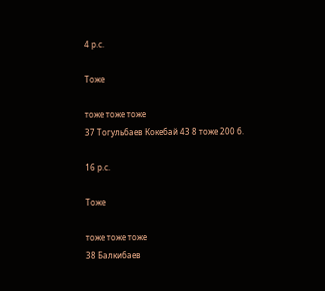4 р.с.

Тоже

тоже тоже тоже
37 Тогульбаев Кокебай 43 8 тоже 200 б.

16 р.с.

Тоже

тоже тоже тоже
38 Балкибаев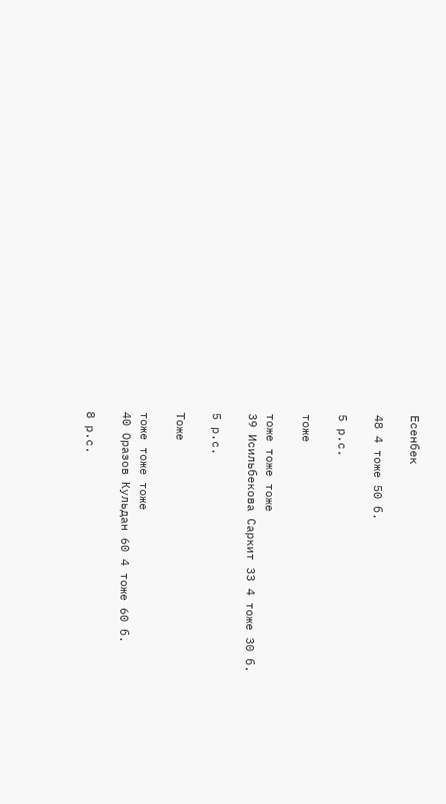Есенбек

48 4 тоже 50 б.

5 р.с.

тоже

тоже тоже тоже
39 Исильбекова Саркит 33 4 тоже 30 б.

5 р.с.

Тоже

тоже тоже тоже
40 Оразов Кульдан 60 4 тоже 60 б.

8 р.с.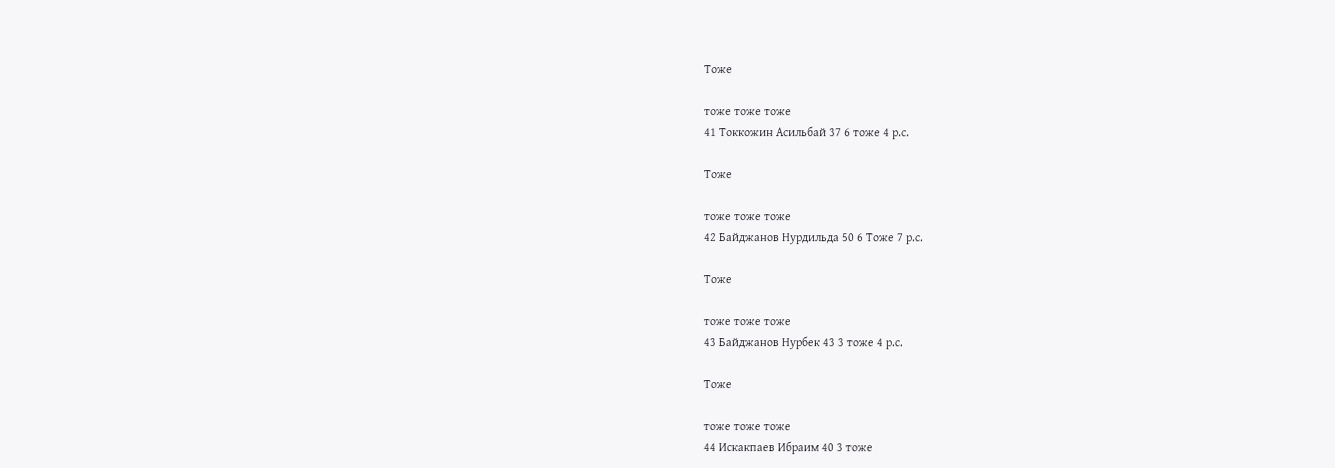Тоже

тоже тоже тоже
41 Токкожин Асильбай 37 6 тоже 4 р.с.

Тоже

тоже тоже тоже
42 Байджанов Нурдильда 50 6 Тоже 7 р.с.

Тоже

тоже тоже тоже
43 Байджанов Нурбек 43 3 тоже 4 р.с.

Тоже

тоже тоже тоже
44 Искакпаев Ибраим 40 3 тоже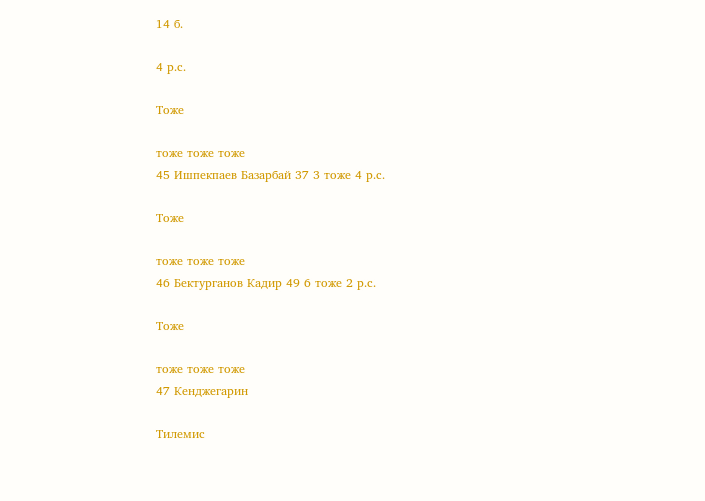14 б.

4 р.с.

Тоже

тоже тоже тоже
45 Ишпекпаев Базарбай 37 3 тоже 4 р.с.

Тоже

тоже тоже тоже
46 Бектурганов Кадир 49 6 тоже 2 р.с.

Тоже

тоже тоже тоже
47 Кенджегарин

Тилемис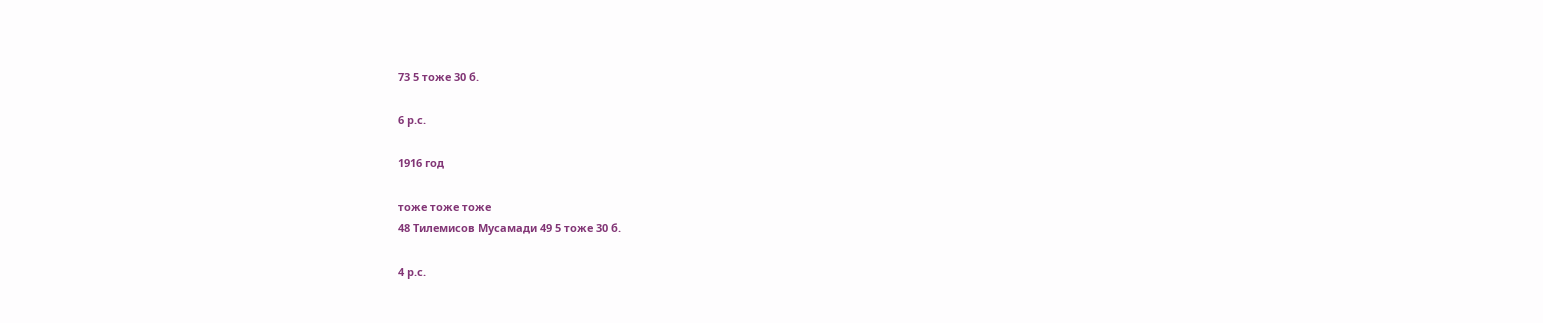73 5 тоже 30 б.

6 р.с.

1916 год

тоже тоже тоже
48 Тилемисов Мусамади 49 5 тоже 30 б.

4 р.с.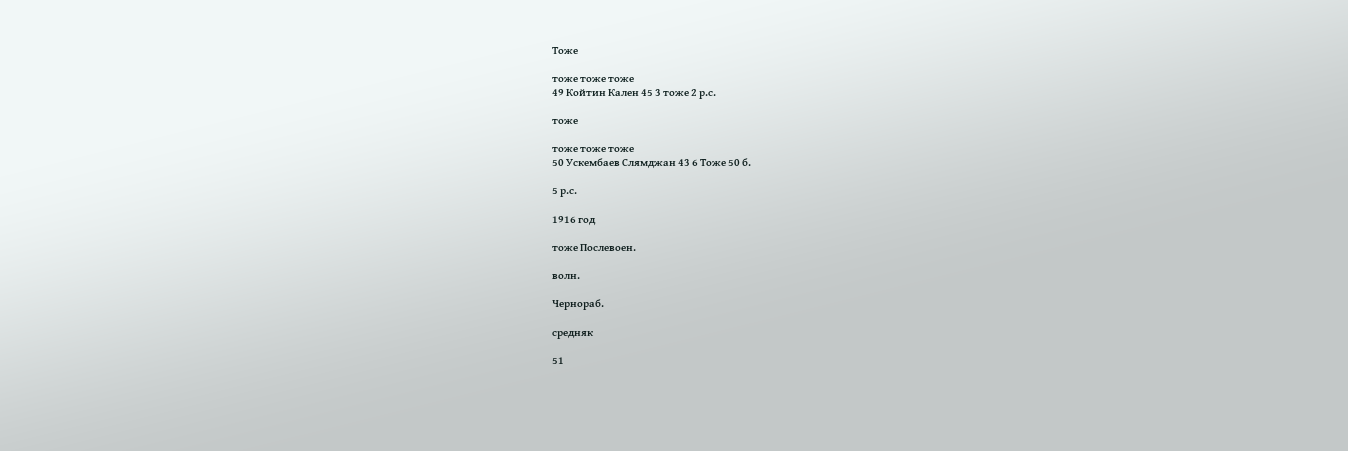Тоже

тоже тоже тоже
49 Койтин Кален 45 3 тоже 2 р.с.

тоже

тоже тоже тоже
50 Ускембаев Слямджан 43 6 Тоже 50 б.

5 р.с.

1916 год

тоже Послевоен.

волн.

Чернораб.

средняк

51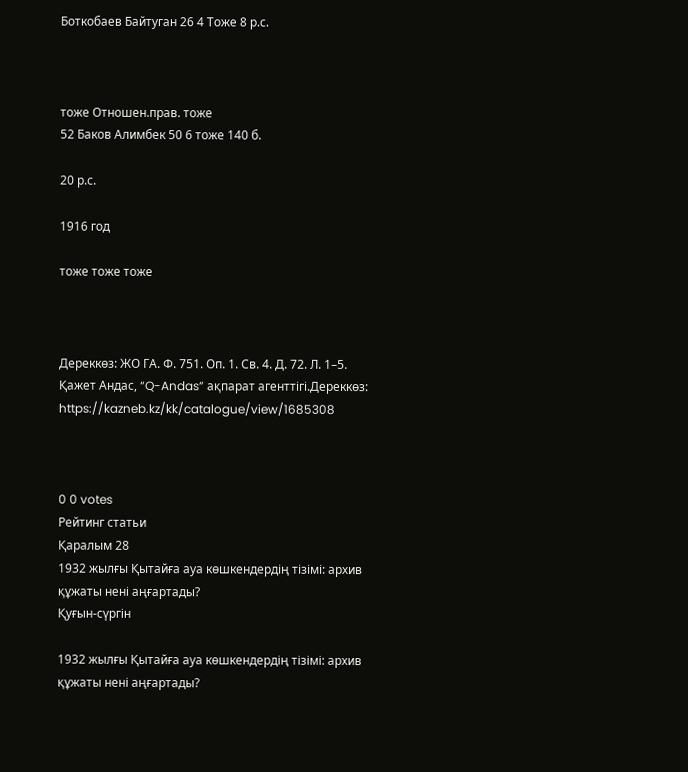Боткобаев Байтуган 26 4 Тоже 8 р.с.



тоже Отношен.прав. тоже
52 Баков Алимбек 50 6 тоже 140 б.

20 р.с.

1916 год

тоже тоже тоже



Дереккөз: ЖО ГА. Ф. 751. Оп. 1. Св. 4. Д. 72. Л. 1–5.
Қажет Андас, “Q-Andas” ақпарат агенттігі.Дереккөз: https://kazneb.kz/kk/catalogue/view/1685308



0 0 votes
Рейтинг статьи
Қаралым 28
1932 жылғы Қытайға ауа көшкендердің тізімі: архив құжаты нені аңғартады?
Қуғын-сүргін

1932 жылғы Қытайға ауа көшкендердің тізімі: архив құжаты нені аңғартады?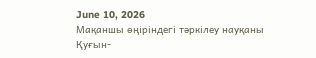June 10, 2026
Мақаншы өңіріндегі тәркілеу науқаны
Қуғын-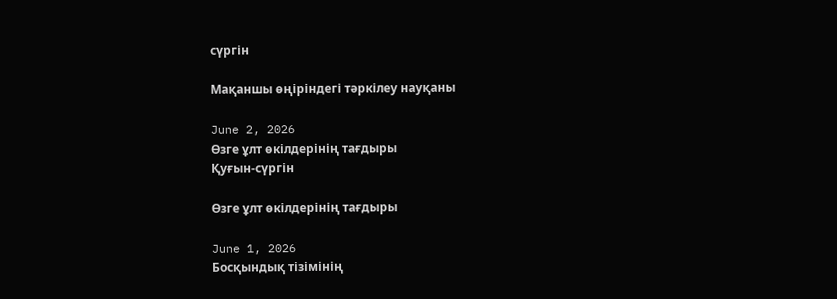сүргін

Мақаншы өңіріндегі тәркілеу науқаны

June 2, 2026
Өзге ұлт өкілдерінің тағдыры
Қуғын-сүргін

Өзге ұлт өкілдерінің тағдыры

June 1, 2026
Босқындық тізімінің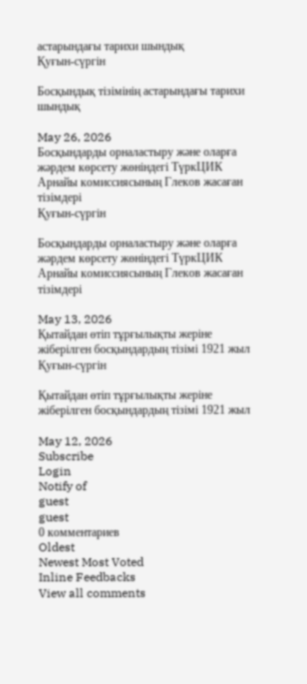астарындағы тарихи шындық
Қуғын-сүргін

Босқындық тізімінің астарындағы тарихи шындық

May 26, 2026
Босқындарды орналастыру және оларға жәрдем көрсету жөніндегі ТүркЦИК Арнайы комиссиясының Глеков жасаған тізімдері
Қуғын-сүргін

Босқындарды орналастыру және оларға жәрдем көрсету жөніндегі ТүркЦИК Арнайы комиссиясының Глеков жасаған тізімдері

May 13, 2026
Қытайдан өтіп тұрғылықты жеріне жіберілген босқындардың тізімі 1921 жыл
Қуғын-сүргін

Қытайдан өтіп тұрғылықты жеріне жіберілген босқындардың тізімі 1921 жыл

May 12, 2026
Subscribe
Login
Notify of
guest
guest
0 комментариев
Oldest
Newest Most Voted
Inline Feedbacks
View all comments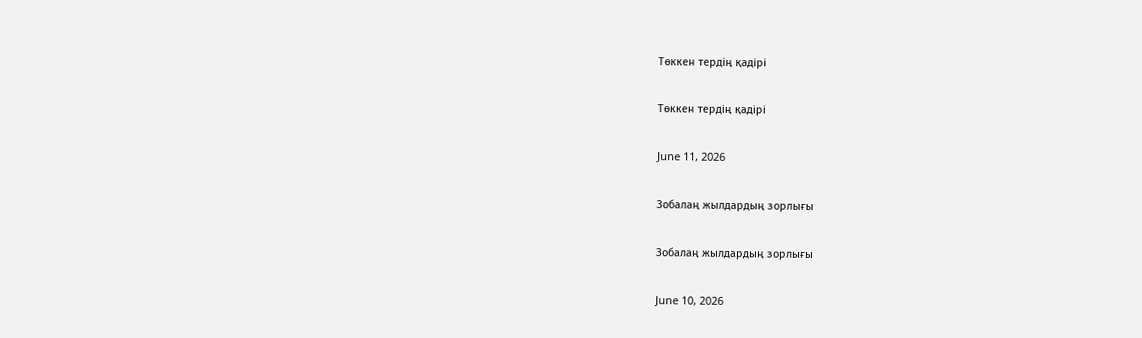Төккен тердің қадірі

Төккен тердің қадірі

June 11, 2026

Зобалаң жылдардың зорлығы

Зобалаң жылдардың зорлығы

June 10, 2026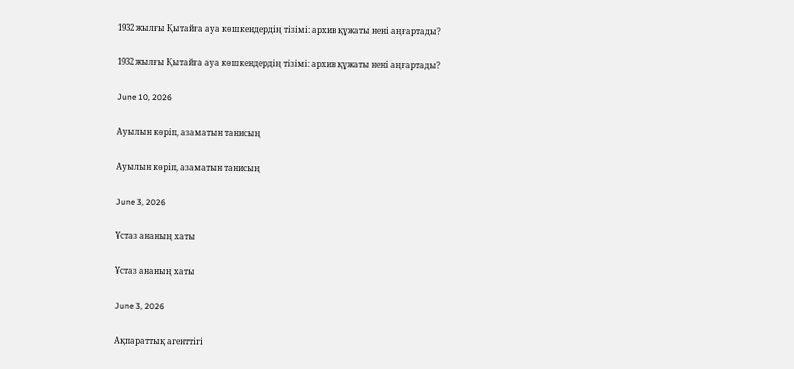1932 жылғы Қытайға ауа көшкендердің тізімі: архив құжаты нені аңғартады?

1932 жылғы Қытайға ауа көшкендердің тізімі: архив құжаты нені аңғартады?

June 10, 2026

Ауылын көріп, азаматын танисың

Ауылын көріп, азаматын танисың

June 3, 2026

Ұстаз ананың хаты

Ұстаз ананың хаты

June 3, 2026

Ақпараттық агенттігі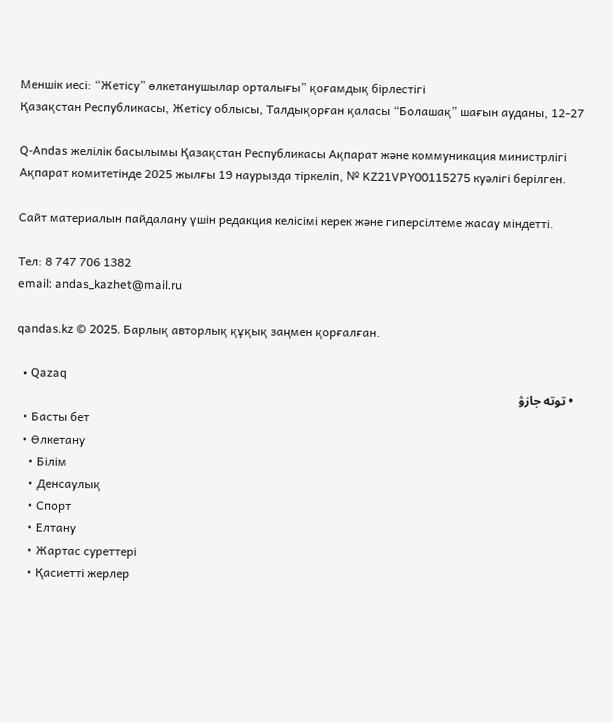Меншік иесі: “Жетісу” өлкетанушылар орталығы” қоғамдық бірлестігі
Қазақстан Республикасы, Жетісу облысы, Талдықорған қаласы “Болашақ” шағын ауданы, 12-27

Q-Andas желілік басылымы Қазақстан Республикасы Ақпарат және коммуникация министрлігі Ақпарат комитетінде 2025 жылғы 19 наурызда тіркеліп, № KZ21VPY00115275 куәлігі берілген.

Сайт материалын пайдалану үшін редакция келісімі керек және гиперсілтеме жасау міндетті.

Тел: 8 747 706 1382
email: andas_kazhet@mail.ru

qandas.kz © 2025. Барлық авторлық құқық заңмен қорғалған.

  • Qazaq
  • توتە جازۋ
  • Басты бет
  • Өлкетану
    • Білім
    • Денсаулық
    • Спорт
    • Елтану
    • Жартас суреттері
    • Қасиетті жерлер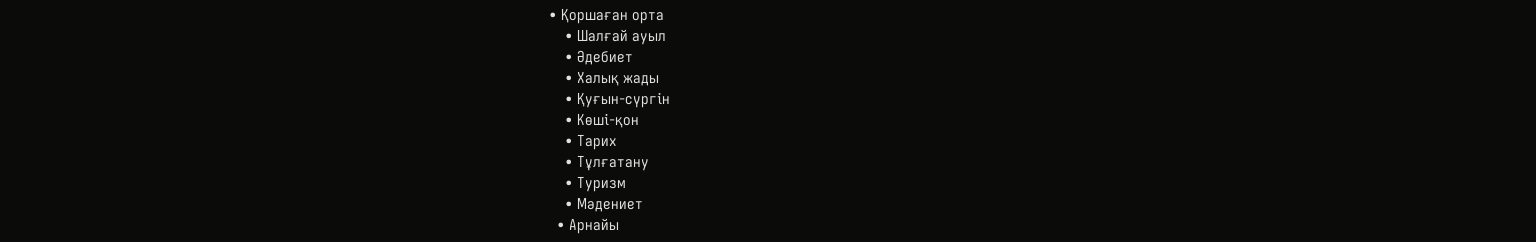• Қоршаған орта
    • Шалғай ауыл
    • Әдебиет
    • Халық жады
    • Қуғын-сүргін
    • Көші-қон
    • Тарих
    • Тұлғатану
    • Туризм
    • Мәдениет
  • Арнайы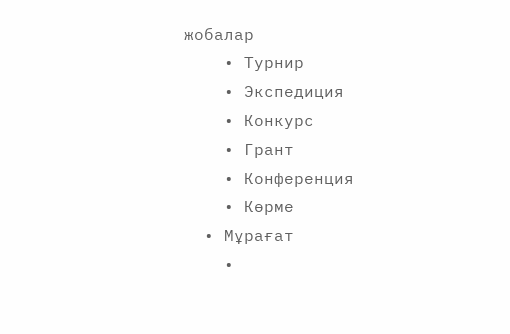жобалар
    • Турнир
    • Экспедиция
    • Конкурс
    • Грант
    • Конференция
    • Көрме
  • Мұрағат
    •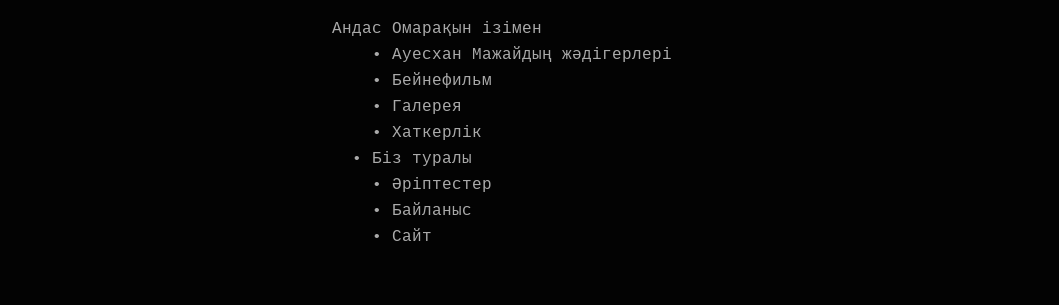Андас Омарақын ізімен
    • Ауесхан Мажайдың жәдігерлері
    • Бейнефильм
    • Галерея
    • Хаткерлік
  • Біз туралы
    • Әріптестер
    • Байланыс
    • Сайт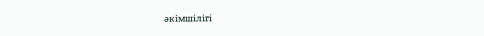әкімшілігі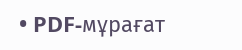• PDF-мұрағат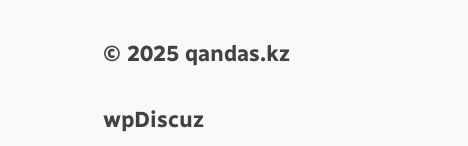© 2025 qandas.kz

wpDiscuz